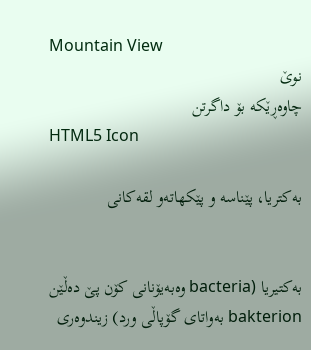Mountain View
نوێ
چاوه‌ڕێكه‌ بۆ داگرتن
HTML5 Icon

به‌كتریا، پێناسه‌ و پێكهاته‌و لقه‌كانی


به‌كتیریا (bacteria وه‌به‌یۆنانى كۆن پێ ده‌ڵێن bakterion به‌واتاى گۆپاڵى ورد) زیندوه‌رى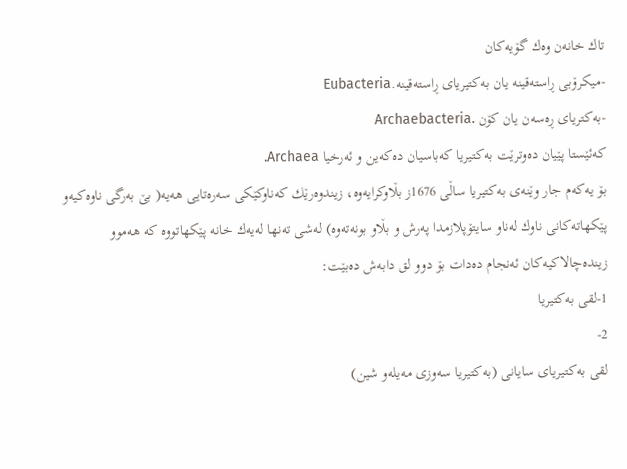تاك خانه‌ن وه‌ك گۆیه‌كان
-میكرۆبى ڕاسته‌قینه‌ یان به‌كتیریاى ڕاسته‌قینه‌.Eubacteria
-به‌كتریاى ڕه‌سه‌ن یان كۆن .Archaebacteria
كه‌ئێستا پێیان ده‌وترێت به‌كتیریا كه‌باسیان ده‌كه‌ین و ئه‌رخیا Archaea.
بۆ یه‌كه‌م جار وێنه‌ى به‌كتیریا ساڵى 1676ز بڵاوكرایه‌وه‌، زیندوه‌رێك كه‌ناوكێكى سه‌ره‌تایى هه‌یه‌( بێ به‌رگى ناوه‌كیه‌و پێكهاته‌كانى ناوك له‌ناو سایتۆپلازمدا په‌رش و بڵاو بونه‌ته‌وه‌) له‌شى ته‌نها له‌یه‌ك خانه ‌پێكهاتووه ‌كه ‌هه‌موو زینده‌چالاكیه‌كان ئه‌نجام ده‌دات بۆ دوو لق دابه‌ش ده‌بێت:
1-لقى به‌كتیریا
2-
لقى به‌كتیریاى سایانى (به‌كتیریا سه‌وزى مه‌یله‌و شین)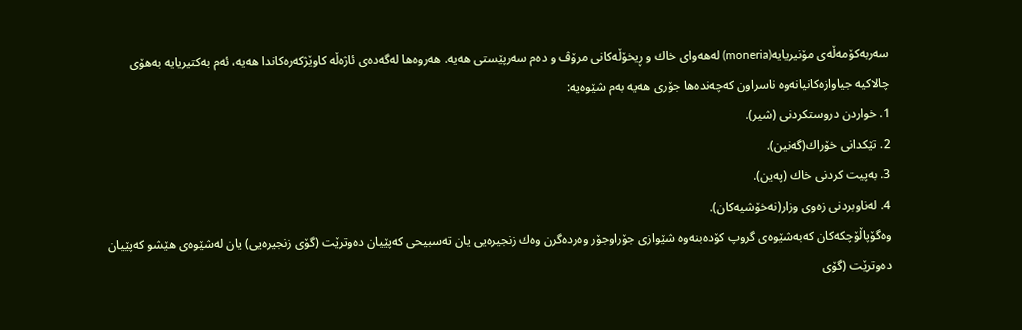سه‌ربه‌كۆمه‌ڵه‌ى مۆنیریایه‌(moneria) له‌هه‌واى خاك و ڕیخۆڵه‌كانى مرۆڤ و ده‌م سه‌رپێستى هه‌یه‌. هه‌روه‌ها له‌گه‌ده‌ى ئاژه‌ڵه ‌كاوێژكه‌ره‌كاندا هه‌یه‌، ئه‌م به‌كتیریایه‌ به‌هۆى چالاكیه‌ جیاوازه‌كانیانه‌وه ‌ناسراون كه‌چه‌نده‌ها جۆرى هه‌یه ‌به‌م شێوه‌یه‌:
1. خواردن دروستكردنى (شیر).
2. تێكدانى خۆراك(گه‌نین).
3. به‌پیت كردنى خاك (په‌ین).
4. له‌ناوبردنى زه‌وى وزار(نه‌خۆشیه‌كان).
وه‌گۆپاڵۆچكه‌كان كه‌به‌شێوه‌ى گروپ كۆده‌بنه‌وه ‌شێوازى جۆراوجۆر وه‌رده‌گرن وه‌ك زنجیره‌یى یان ته‌سبیحى كه‌پێیان ده‌وترێت (گۆى زنجیره‌یى) یان له‌شێوه‌ى هێشو كه‌پێیان ده‌وترێت (گۆى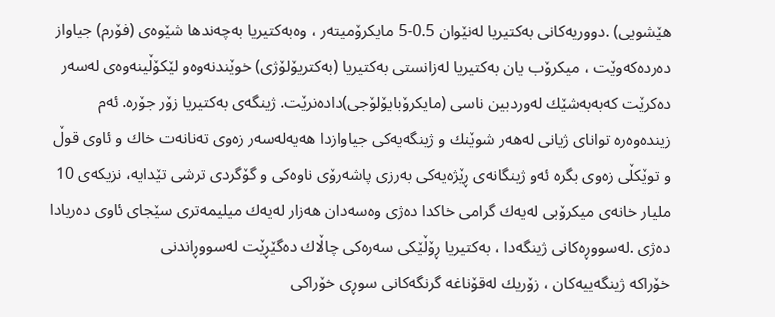هێشویى) .دووریه‌كانى به‌كتیریا له‌نێوان 0.5-5 مایكرۆمیته‌ر ، وه‌به‌كتیریا به‌چه‌ندها شێوه‌ى (فۆرم) جیاواز ده‌رده‌كه‌وێت ، میكرۆب یان به‌كتیریا له‌زانستى به‌كتیریا (به‌كتریۆلۆژى) خوێندنه‌وه‌و لێكۆڵینه‌وه‌ى له‌سه‌ر ده‌كرێت كه‌به‌به‌شێك له‌وردبین ناسى (مایكرۆبایۆلۆجى)داده‌نرێت. ژینگه‌ى به‌كتیریا زۆر جۆره‌. ئه‌م زینده‌وه‌ره‌ تواناى ژیانى له‌هه‌ر شوێنك و ژینگه‌یه‌كى جیاوازدا هه‌یه‌له‌سه‌ر زه‌وى ته‌نانه‌ت خاك و ئاوى قوڵ و توێكڵى زه‌وى بگره‌ ئه‌و ژینگانه‌ى ڕێژه‌یه‌كى به‌رزى پاشه‌رۆى ناوه‌كى و گۆگردى ترشى تێدایه‌، نزیكه‌ى 10 ملیار خانه‌ى میكرۆبى له‌یه‌ك گرامى خاكدا ده‌ژى وه‌سه‌دان هه‌زار له‌یه‌ك میلیمه‌ترى سێجاى ئاوى ده‌ریادا ده‌ژى .له‌سووڕه‌كانى ژینگه‌دا ، به‌كتیریا ڕۆڵێكى سه‌ره‌كى چاڵاك ده‌گێڕێت له‌سووڕاندنى خۆراكه ‌ژینگه‌ییه‌كان ، زۆریك له‌قۆناغه‌ گرنگه‌كانى سوڕى خۆراكى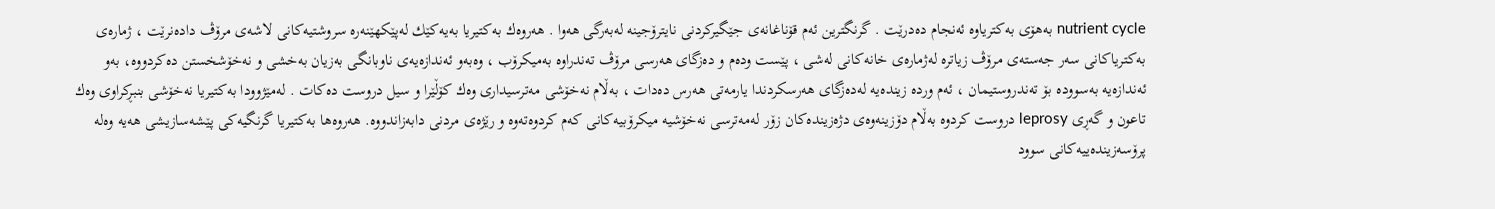nutrient cycle به‌هۆى به‌كتریاوه‌ ئه‌نجام ده‌درێت . گرنگترین ئه‌م قۆناغانه‌ى جێگیركردنى نایترۆجینه ‌له‌به‌رگى هه‌وا . هه‌روه‌ك به‌كتیریا به‌یه‌كێك له‌پێكهێنه‌ره ‌سروشتیه‌كانى لاشه‌ى مرۆڤ داده‌نرێت ، ژماره‌ى به‌كتریاكانى سه‌ر جه‌سته‌ى مرۆڤ زیاتره ‌له‌ژماره‌ى خانه‌كانى له‌شى ، پێست وده‌م و ده‌زگاى هه‌رسى مرۆڤ ته‌ندراوه‌ به‌میكرۆب ، وه‌به‌و ئه‌ندازه‌یه‌ى ناوبانگى به‌زیان به‌خشی و نه‌خۆشخستن ده‌كردووه‌، به‌و ئه‌ندازه‌یه ‌به‌سووده ‌بۆ ته‌ندروستیمان ، ئه‌م ورده ‌زینده‌یه ‌له‌ده‌زگاى هه‌رسكردندا یارمه‌تى هه‌رس ده‌دات ، به‌ڵام نه‌خۆشى مه‌ترسیدارى وه‌ك كۆڵێرا و سیل دروست ده‌كات . له‌مێژوودا به‌كتیریا نه‌خۆشى بنبڕكراوى وه‌ك تاعون و گه‌ڕى leprosy دروست كردوه ‌به‌ڵام دۆزینه‌وه‌ى دژه‌زینده‌كان زۆر له‌مه‌ترسى نه‌خۆشیه‌ میكرۆبیه‌كانى كه‌م كردوه‌ته‌وه‌ و رێژه‌ى مردنى دابه‌زاندووه‌. هه‌روه‌ها به‌كتیریا گرنگیه‌كى پێشه‌سازیشى هه‌یه‌ وه‌له‌ پرۆسه‌زینده‌ییه‌كانى سوود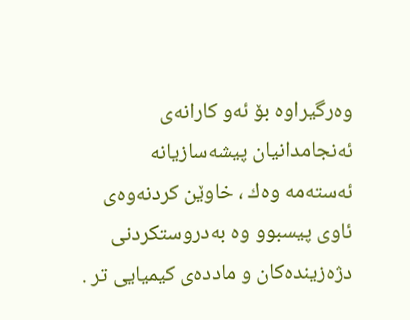وه‌رگیراوه‌ بۆ ئه‌و كارانه‌ى ئه‌نجامدانیان پیشه‌سازیانه‌ ئه‌سته‌مه‌ وه‌ك ، خاوێن كردنه‌وه‌ى ئاوى پیسبوو وه‌ به‌دروستكردنى دژه‌زینده‌كان و مادده‌ى كیمیایى تر .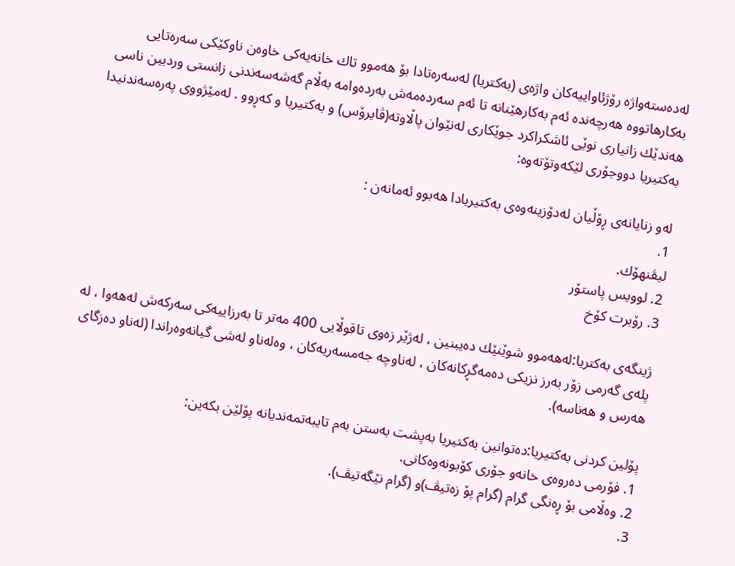له‌ده‌سته‌واژه ‌رۆژئاواییه‌كان واژه‌ى (به‌كتریا) له‌سه‌ره‌تادا بۆ هه‌موو تاك خانه‌یه‌كى خاوه‌ن ناوكێكى سه‌ره‌تایى به‌كارهاتووه ‌هه‌رچه‌نده‌ ئه‌م به‌كارهێنانه‌ تا ئه‌م سه‌رده‌مه‌ش به‌رده‌وامه‌ به‌ڵام گه‌شه‌سه‌ندنى زانستى وردبین ناسى هه‌ندێك زانیارى نوێى ئاشكراكرد جوێكارى له‌نێوان پاڵاوته‌(ڤایرۆس) و به‌كتیریا و كه‌ڕوو . له‌مێژووى په‌ره‌سه‌ندنیدا به‌كتیریا دووجۆرى لێكه‌وتۆته‌وه‌:

له‌و زنایانه‌ى ڕۆڵیان له‌دۆزینه‌وه‌ى به‌كتیریادا هه‌بوو ئه‌مانه‌ن :
1.
لیڤنهۆك.
2. لوویس پاستۆر
3. رۆبرت كۆخ

ژینگه‌ى به‌كتریا:له‌هه‌موو شوێنێك ده‌یبنین ، له‌ژێر زه‌وى تاقوڵایى 400 مه‌تر تا به‌رزاییه‌كى سه‌ركه‌ش له‌هه‌وا ، له‌ پله‌ى گه‌رمى زۆر به‌رز نزیكى ده‌مه‌گڕكانه‌كان ، له‌ناوچه‌ جه‌مسه‌ریه‌كان ، وه‌له‌ناو له‌شى گیانه‌وه‌راندا (له‌ناو ده‌زگاى هه‌رس و هه‌ناسه‌).

پۆلین كردنى به‌كتیریا:ده‌توانین به‌كتیریا به‌پشت به‌ستن به‌م تایبه‌تمه‌ندیانه ‌پۆلێن بكه‌ین:
1. فۆرمى ده‌روه‌ى خانه‌و جۆرى كۆبونه‌وه‌كانى.
2. وه‌ڵامى بۆ ڕه‌نگى گرام (گرام پۆ زه‌تیڤ)و (گرام نێگه‌تیڤ).
3.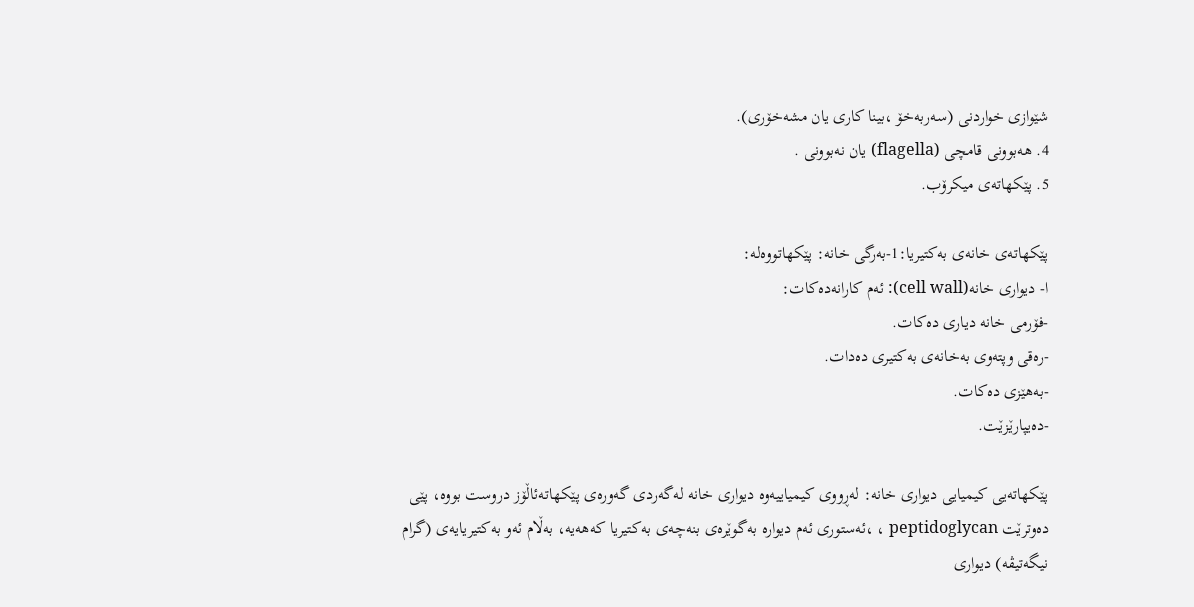شێوازى خواردنى (سه‌ربه‌خۆ ،بینا كارى یان مشه‌خۆرى).
4. هه‌بوونى قامچى (flagella) یان نه‌بوونى .
5. پێكهاته‌ى میكرۆب.

پێكهاته‌ى خانه‌ى به‌كتیریا:1-به‌رگى خانه‌: پێكهاتووه‌له‌:
ا- دیوارى خانه‌(cell wall): ئه‌م كارانه‌ده‌كات:
-فۆرمى خانه‌ دیاری ده‌كات.
-ره‌قى وپته‌وى به‌خانه‌ى به‌كتیرى ده‌دات.
-به‌هێزى ده‌كات.
-ده‌یپارێزێت.

پێكهاته‌یى كیمیایى دیوارى خانه‌: له‌ڕووى كیمیاییه‌وه‌ دیوارى خانه‌ له‌گه‌ردى گه‌وره‌ى پێكهاته‌ئاڵۆز دروست بووه‌، پێى ده‌وترێت peptidoglycan ، ،ئه‌ستورى ئه‌م دیواره ‌به‌گوێره‌ى بنه‌چه‌ى به‌كتیریا كه‌هه‌یه‌، به‌ڵام ئه‌و به‌كتیریایه‌ى (گرام نیگه‌تیڤه‌) دیوارى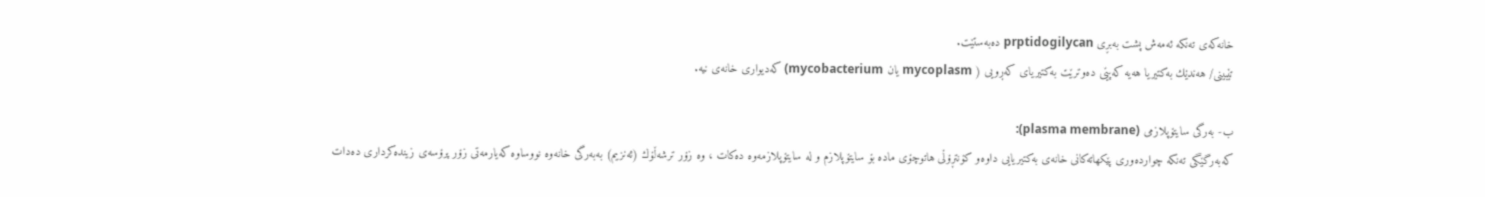خانه‌كه‌ى ته‌نكه ‌ئه‌مه‌ش پشت به‌بڕى prptidogilycan ده‌به‌ستێت.
تێبینى/ هه‌ندێك به‌كتیریا هه‌یه‌ كه‌پێى ده‌وترێت به‌كتیریاى كه‌ڕویى ( mycoplasm یان mycobacterium) كه‌دیوارى خانه‌ى نیه‌.

ب- به‌رگى سایتۆپلازمى (plasma membrane):
كه‌به‌رگێگى ته‌نكه ‌چوارده‌ورى پێكهاته‌كانى خانه‌ى به‌كتیریایى داوه‌و كۆنتڕۆڵى هاتوچۆى ماده ‌بۆ سایتۆپلازم و له ‌سایتۆپلازمه‌وه ‌ده‌كات ، وه ‌زۆر ترشه‌ڵۆك (ئه‌نزیم) به‌به‌رگى خانه‌وه‌ نووساوه ‌كه‌یارمه‌تى زۆر پرۆسه‌ى زینده‌كردارى ده‌دات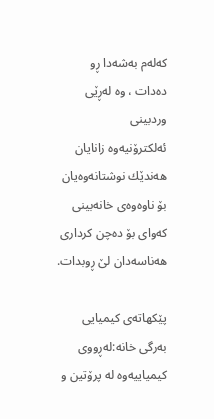كه‌له‌م به‌شه‌دا ڕو ده‌دات ، وه‌ له‌ڕێى وردبینى ئه‌لكترۆنیه‌وه ‌زانایان هه‌ندێك نوشتانه‌وه‌یان بۆ ناوه‌وه‌ى خانه‌بینى كه‌واى بۆ ده‌چن كردارى هه‌ناسه‌دان لێ ‌ڕوبدات.

پێكهاته‌ى كیمیایى به‌رگى خانه‌:له‌ڕووى كیمیاییه‌وه‌ له ‌پرۆتین و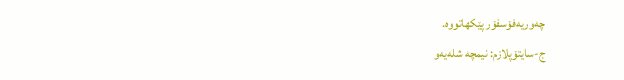چه‌وریه‌فۆسفۆر پێكهاتووه‌.
ج-سایتۆپلازم: نیمچه‌ شله‌یه‌و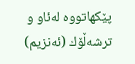پێكهاتووه‌ له‌ئاو و ترشه‌ڵۆك (ئه‌نزیم)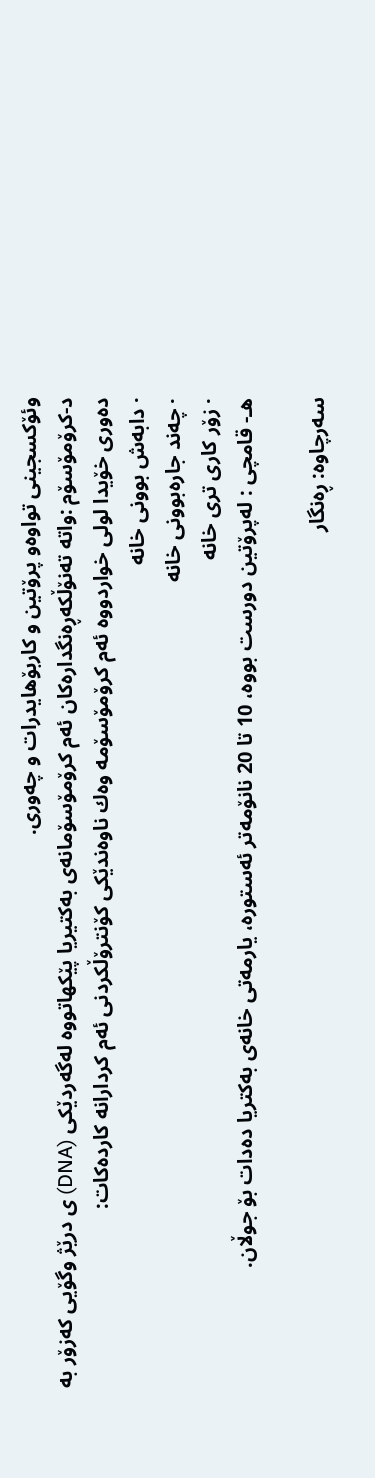وئۆكسجینى تواوه‌و پرۆتین و كاربۆهایدرات و چه‌ورى.
د-كرۆمۆسۆم :واته ‌ته‌نۆڵكه‌ڕه‌نگداره‌كان ئه‌م كرۆمۆسۆمانه‌ى به‌كتیریا پێكهاتووه ‌له‌گه‌ردێكى (DNA) ى درێژ وگۆیى كه‌زۆر به‌ ده‌ورى خۆیدا لولى خواردووه ‌ئه‌م كرۆمۆسۆمه‌ وه‌ك ناوه‌ندێكى كۆنترۆڵكردنى ئه‌م كردارانه ‌كارده‌كات:
· دابه‌ش بوونى خانه‌
· چه‌ند جاره‌بوونى خانه‌
· زۆر كارى ترى خانه‌
هـ- قامچى : له‌پرۆتین دورست بووه‌، 10 تا 20 نانۆمه‌تر ئه‌ستوره‌، یارمه‌تى خانه‌ى به‌كتریا ده‌دات بۆ جوڵان.

سه‌رچاوه‌: ڕه‌نگار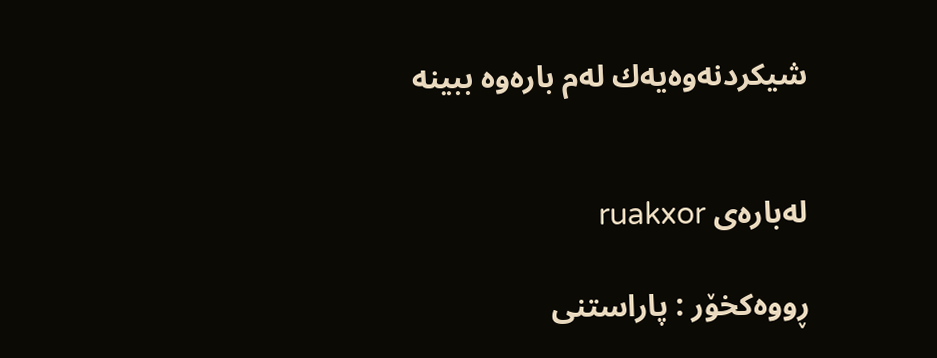شیكردنه‌وه‌یه‌ك له‌م باره‌وه‌ ببینه‌


له‌باره‌ی ruakxor

ڕووه‌كخۆر‌ : پاراستنی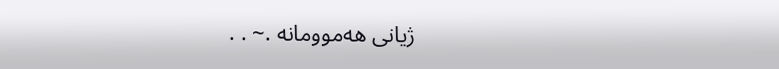ژیانی هه‌موومانه‌‌ .~ . .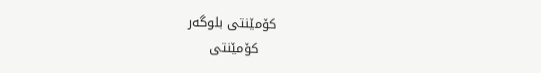كۆمێنتی بلوگه‌ر
    كۆمێنتی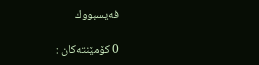فه‌یسبووك

0 كۆمێنته‌كان :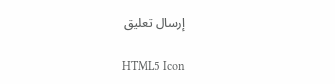إرسال تعليق

HTML5 Icon